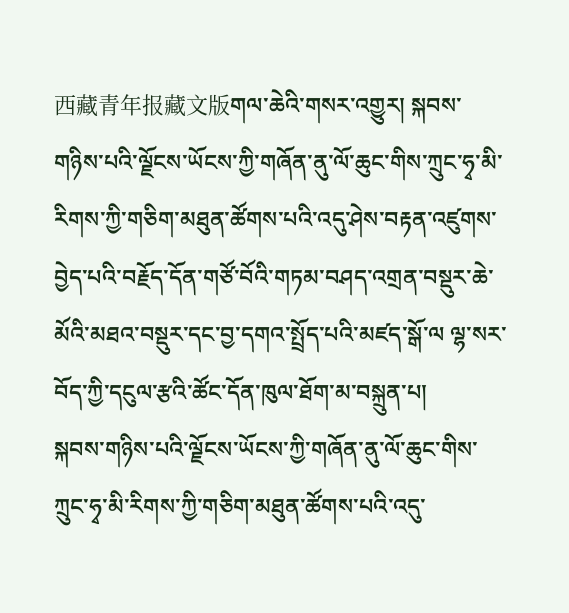西藏青年报藏文版གལ་ཆེའི་གསར་འགྱུར། སྐབས་གཉིས་པའི་ལྗོངས་ཡོངས་ཀྱི་གཞོན་ནུ་ལོ་ཆུང་གིས་ཀྲུང་ཧྭ་མི་རིགས་ཀྱི་གཅིག་མཐུན་ཚོགས་པའི་འདུ་ཤེས་བརྟན་འཛུགས་བྱེད་པའི་བརྗོད་དོན་གཙོ་བོའི་གཏམ་བཤད་འགྲན་བསྡུར་ཆེ་མོའི་མཐའ་བསྡུར་དང་བྱ་དགའ་སྤྲོད་པའི་མཛད་སྒོ་ལ ལྷ་སར་བོད་ཀྱི་དངུལ་རྩའི་ཚོང་དོན་ཁུལ་ཐོག་མ་བསྐྲུན་པ།
སྐབས་གཉིས་པའི་ལྗོངས་ཡོངས་ཀྱི་གཞོན་ནུ་ལོ་ཆུང་གིས་ཀྲུང་ཧྭ་མི་རིགས་ཀྱི་གཅིག་མཐུན་ཚོགས་པའི་འདུ་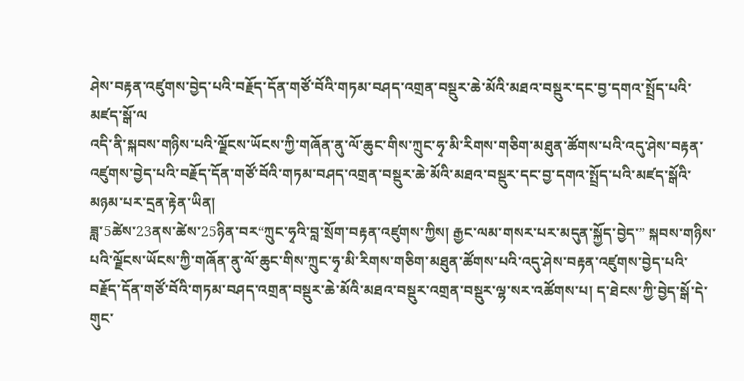ཤེས་བརྟན་འཛུགས་བྱེད་པའི་བརྗོད་དོན་གཙོ་བོའི་གཏམ་བཤད་འགྲན་བསྡུར་ཆེ་མོའི་མཐའ་བསྡུར་དང་བྱ་དགའ་སྤྲོད་པའི་མཛད་སྒོ་ལ
འདི་ནི་སྐབས་གཉིས་པའི་ལྗོངས་ཡོངས་ཀྱི་གཞོན་ནུ་ལོ་ཆུང་གིས་ཀྲུང་ཧྭ་མི་རིགས་གཅིག་མཐུན་ཚོགས་པའི་འདུ་ཤེས་བརྟན་འཛུགས་བྱེད་པའི་བརྗོད་དོན་གཙོ་བོའི་གཏམ་བཤད་འགྲན་བསྡུར་ཆེ་མོའི་མཐའ་བསྡུར་དང་བྱ་དགའ་སྤྲོད་པའི་མཛད་སྒོའི་མཉམ་པར་དྲན་རྟེན་ཡིན།
ཟླ་5ཚེས་23ནས་ཚེས་25ཉིན་བར“ཀྲུང་ཧྭའི་བླ་སྲོག་བརྟན་འཛུགས་ཀྱིས། རྒྱང་ལམ་གསར་པར་མདུན་སྐྱོད་བྱེད་” སྐབས་གཉིས་པའི་ལྗོངས་ཡོངས་ཀྱི་གཞོན་ནུ་ལོ་ཆུང་གིས་ཀྲུང་ཧྭ་མི་རིགས་གཅིག་མཐུན་ཚོགས་པའི་འདུ་ཤེས་བརྟན་འཛུགས་བྱེད་པའི་བརྗོད་དོན་གཙོ་བོའི་གཏམ་བཤད་འགྲན་བསྡུར་ཆེ་མོའི་མཐའ་བསྡུར་འགྲན་བསྡུར་ལྷ་སར་འཚོགས་པ། ད་ཐེངས་ཀྱི་བྱེད་སྒོ་དེ་གུང་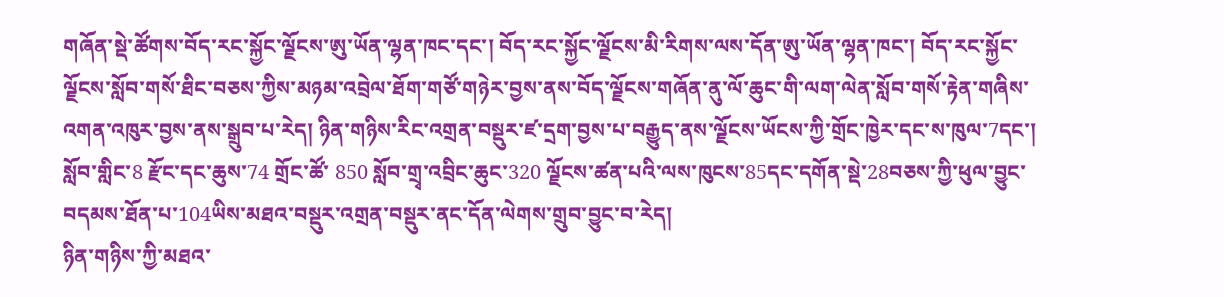གཞོན་སྡེ་ཚོགས་བོད་རང་སྐྱོང་ལྗོངས་ཨུ་ཡོན་ལྷན་ཁང་དང་། བོད་རང་སྐྱོང་ལྗོངས་མི་རིགས་ལས་དོན་ཨུ་ཡོན་ལྷན་ཁང་། བོད་རང་སྐྱོང་ལྗོངས་སློབ་གསོ་ཐིང་བཅས་ཀྱིས་མཉམ་འབྲེལ་ཐོག་གཙོ་གཉེར་བྱས་ནས་བོད་ལྗོངས་གཞོན་ནུ་ལོ་ཆུང་གི་ལག་ལེན་སློབ་གསོ་རྟེན་གཞིས་འགན་འཁུར་བྱས་ནས་སྒྲུབ་པ་རེད། ཉིན་གཉིས་རིང་འགྲན་བསྡུར་ཛ་དྲག་བྱས་པ་བརྒྱུད་ནས་ལྗོངས་ཡོངས་ཀྱི་གྲོང་ཁྱེར་དང་ས་ཁུལ་7དང་། སློབ་གླིང་8 རྫོང་དང་ཆུས་74 གྲོང་ཚོ་ 850 སློབ་གྲྭ་འབྲིང་ཆུང་320 ལྗོངས་ཚན་པའི་ལས་ཁུངས་85དང་དགོན་སྡེ་28བཅས་ཀྱི་ཕུལ་བྱུང་བདམས་ཐོན་པ་104ཡིས་མཐའ་བསྡུར་འགྲན་བསྡུར་ནང་དོན་ལེགས་གྲུབ་བྱུང་བ་རེད།
ཉིན་གཉིས་ཀྱི་མཐའ་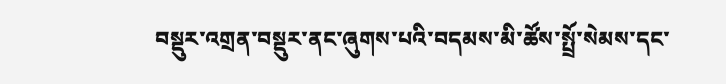བསྡུར་འགྲན་བསྡུར་ནང་ཞུགས་པའི་བདམས་མི་ཚོས་སྤྲོ་སེམས་དང་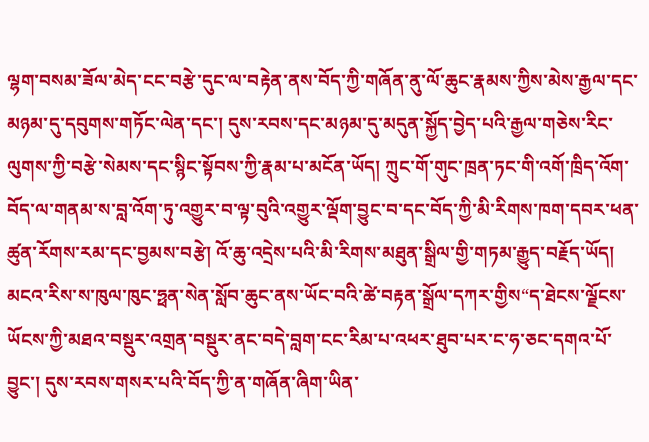ལྷག་བསམ་ཟོལ་མེད་ངང་བརྩེ་དུང་ལ་བརྟེན་ནས་བོད་ཀྱི་གཞོན་ནུ་ལོ་ཆུང་རྣམས་ཀྱིས་མེས་རྒྱལ་དང་མཉམ་དུ་དབུགས་གཏོང་ལེན་དང་། དུས་རབས་དང་མཉམ་དུ་མདུན་སྐྱོད་བྱེད་པའི་རྒྱལ་གཅེས་རིང་ལུགས་ཀྱི་བརྩེ་སེམས་དང་སྙིང་སྟོབས་ཀྱི་རྣམ་པ་མངོན་ཡོད། ཀྲུང་གོ་གུང་ཁྲན་ཏང་གི་འགོ་ཁྲིད་འོག་བོད་ལ་གནམ་ས་བླ་འོག་ཏུ་འགྱུར་བ་ལྟ་བུའི་འགྱུར་ལྡོག་བྱུང་བ་དང་བོད་ཀྱི་མི་རིགས་ཁག་དབར་ཕན་ཚུན་རོགས་རམ་དང་བྱམས་བརྩེ། འོ་ཆུ་འདྲེས་པའི་མི་རིགས་མཐུན་སྒྲིལ་གྱི་གཏམ་རྒྱུད་བརྗོད་ཡོད།
མངའ་རིས་ས་ཁུལ་ཁུང་ཧྥན་སེན་སློབ་ཆུང་ནས་ཡོང་བའི་ཚེ་བརྟན་སྒྲོལ་དཀར་གྱིས“ད་ཐེངས་ལྗོངས་ཡོངས་ཀྱི་མཐའ་བསྡུར་འགྲན་བསྡུར་ནང་བདེ་བླག་ངང་རིམ་པ་འཕར་ཐུབ་པར་ང་ཧ་ཅང་དགའ་པོ་བྱུང་། དུས་རབས་གསར་པའི་བོད་ཀྱི་ན་གཞོན་ཞིག་ཡིན་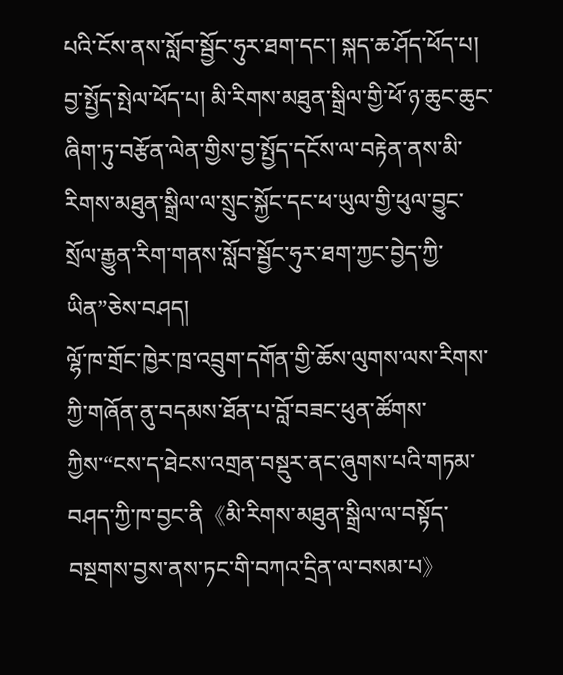པའི་ངོས་ནས་སློབ་སྦྱོང་ཧུར་ཐག་དང་། སྐད་ཆ་ཤོད་ཕོད་པ། བྱ་སྤྱོད་སྤེལ་ཕོད་པ། མི་རིགས་མཐུན་སྒྲིལ་གྱི་ཕོ་ཉ་ཆུང་ཆུང་ཞིག་ཏུ་བརྩོན་ལེན་གྱིས་བྱ་སྤྱོད་དངོས་ལ་བརྟེན་ནས་མི་རིགས་མཐུན་སྒྲིལ་ལ་སྲུང་སྐྱོང་དང་ཕ་ཡུལ་གྱི་ཕུལ་བྱུང་སྲོལ་རྒྱུན་རིག་གནས་སློབ་སྦྱོང་ཧུར་ཐག་ཀྱང་བྱེད་ཀྱི་ཡིན”ཅེས་བཤད།
ལྷོ་ཁ་གྲོང་ཁྱེར་ཁྲ་འབྲུག་དགོན་གྱི་ཆོས་ལུགས་ལས་རིགས་ཀྱི་གཞོན་ནུ་བདམས་ཐོན་པ་བློ་བཟང་ཕུན་ཚོགས་ཀྱིས་“ངས་ད་ཐེངས་འགྲན་བསྡུར་ནང་ཞུགས་པའི་གཏམ་བཤད་ཀྱི་ཁ་བྱང་ནི《མི་རིགས་མཐུན་སྒྲིལ་ལ་བསྟོད་བསྔགས་བྱས་ནས་ཏང་གི་བཀའ་དྲིན་ལ་བསམ་པ》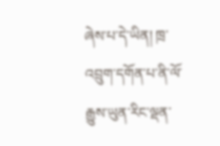ཞེས་པ་དེ་ཡིན། ཁྲ་འབྲུག་དགོན་པ་ནི་ལོ་རྒྱུས་ཡུན་རིང་ལྡན་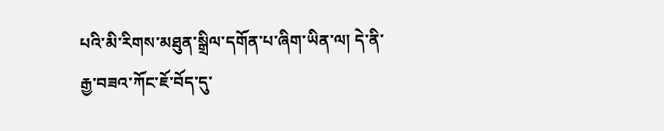པའི་མི་རིགས་མཐུན་སྒྲིལ་དགོན་པ་ཞིག་ཡིན་ལ། དེ་ནི་རྒྱ་བཟའ་ཀོང་ཇོ་བོད་དུ་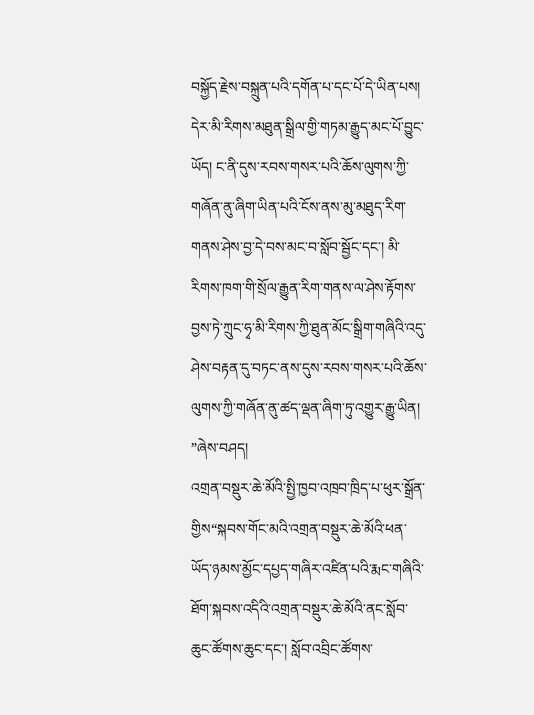བསྐྱོད་རྗེས་བསྐྲུན་པའི་དགོན་པ་དང་པོ་དེ་ཡིན་པས། དེར་མི་རིགས་མཐུན་སྒྲིལ་གྱི་གཏམ་རྒྱུད་མང་པོ་བྱུང་ཡོད། ང་ནི་དུས་རབས་གསར་པའི་ཆོས་ལུགས་ཀྱི་གཞོན་ནུ་ཞིག་ཡིན་པའི་ངོས་ནས་མུ་མཐུད་རིག་གནས་ཤེས་བྱ་དེ་བས་མང་བ་སློབ་སྦྱོང་དང་། མི་རིགས་ཁག་གི་སྲོལ་རྒྱུན་རིག་གནས་ལ་ཤེས་རྟོགས་བྱས་ཏེ་ཀྲུང་ཧྭ་མི་རིགས་ཀྱི་ཐུན་མོང་སྒྲིག་གཞིའི་འདུ་ཤེས་བརྟན་དུ་བཏང་ནས་དུས་རབས་གསར་པའི་ཆོས་ལུགས་ཀྱི་གཞོན་ནུ་ཚད་ལྡན་ཞིག་ཏུ་འགྱུར་རྒྱུ་ཡིན། ”ཞེས་བཤད།
འགྲན་བསྡུར་ཆེ་མོའི་སྤྱི་ཁྱབ་འཁྲབ་ཁྲིད་པ་ཕུར་སྒྲོན་གྱིས“སྐབས་གོང་མའི་འགྲན་བསྡུར་ཆེ་མོའི་ཕན་ཡོད་ཉམས་མྱོང་དཔྱད་གཞིར་འཛིན་པའི་རྨང་གཞིའི་ཐོག་སྐབས་འདིའི་འགྲན་བསྡུར་ཆེ་མོའི་ནང་སློབ་ཆུང་ཚོགས་ཆུང་དང་། སློབ་འབྲིང་ཚོགས་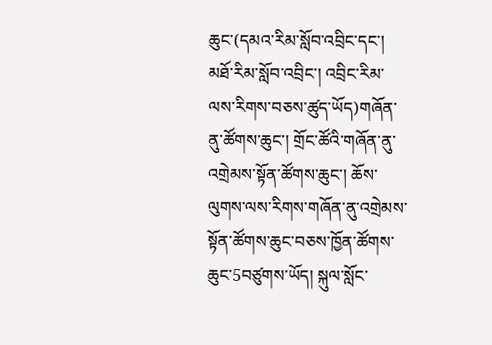ཆུང་(དམའ་རིམ་སློབ་འབྲིང་དང་། མཐོ་རིམ་སློབ་འབྲིང་། འབྲིང་རིམ་ལས་རིགས་བཅས་ཚུད་ཡོད)གཞོན་ནུ་ཚོགས་ཆུང་། གྲོང་ཚོའི་གཞོན་ནུ་འགྲེམས་སྟོན་ཚོགས་ཆུང་། ཆོས་ལུགས་ལས་རིགས་གཞོན་ནུ་འགྲེམས་སྟོན་ཚོགས་ཆུང་བཅས་ཁྱོན་ཚོགས་ཆུང་5བཙུགས་ཡོད། སྐུལ་སློང་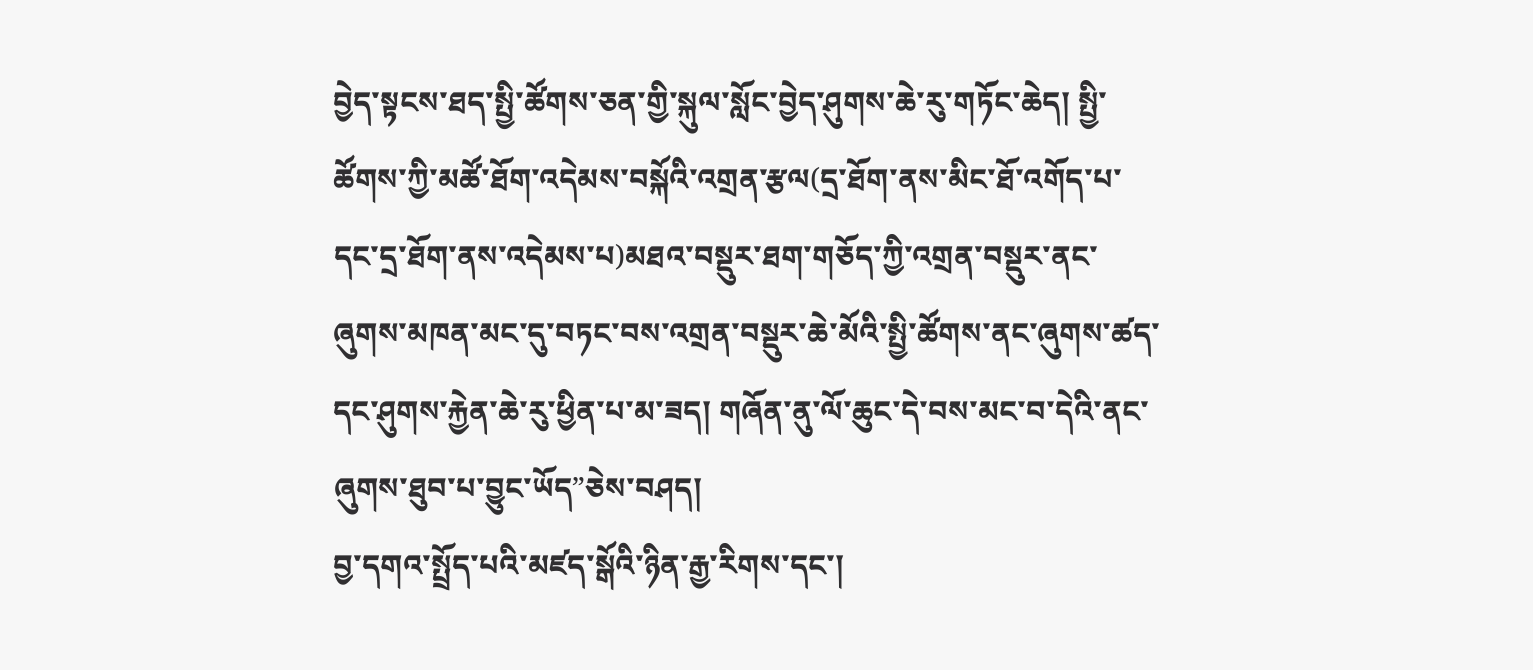བྱེད་སྟངས་ཐད་སྤྱི་ཚོགས་ཅན་གྱི་སྐུལ་སློང་བྱེད་ཤུགས་ཆེ་རུ་གཏོང་ཆེད། སྤྱི་ཚོགས་ཀྱི་མཚོ་ཐོག་འདེམས་བསྐོའི་འགྲན་རྩལ(དྲ་ཐོག་ནས་མིང་ཐོ་འགོད་པ་དང་དྲ་ཐོག་ནས་འདེམས་པ)མཐའ་བསྡུར་ཐག་གཅོད་ཀྱི་འགྲན་བསྡུར་ནང་ཞུགས་མཁན་མང་དུ་བཏང་བས་འགྲན་བསྡུར་ཆེ་མོའི་སྤྱི་ཚོགས་ནང་ཞུགས་ཚད་དང་ཤུགས་རྐྱེན་ཆེ་རུ་ཕྱིན་པ་མ་ཟད། གཞོན་ནུ་ལོ་ཆུང་དེ་བས་མང་བ་དེའི་ནང་ཞུགས་ཐུབ་པ་བྱུང་ཡོད”ཅེས་བཤད།
བྱ་དགའ་སྤྲོད་པའི་མཛད་སྒོའི་ཉིན་རྒྱ་རིགས་དང་།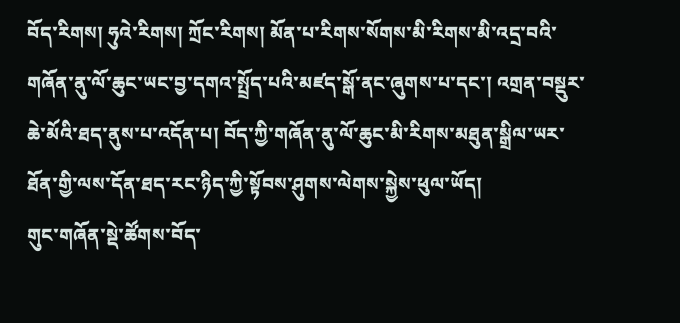བོད་རིགས། ཧུའེ་རིགས། ཀྲོང་རིགས། མོན་པ་རིགས་སོགས་མི་རིགས་མི་འདྲ་བའི་གཞོན་ནུ་ལོ་ཆུང་ཡང་བྱ་དགའ་སྤྲོད་པའི་མཛད་སྒོ་ནང་ཞུགས་པ་དང་། འགྲན་བསྡུར་ཆེ་མོའི་ཐད་ནུས་པ་འདོན་པ། བོད་ཀྱི་གཞོན་ནུ་ལོ་ཆུང་མི་རིགས་མཐུན་སྒྲིལ་ཡར་ཐོན་གྱི་ལས་དོན་ཐད་རང་ཉིད་ཀྱི་སྟོབས་ཤུགས་ལེགས་སྐྱེས་ཕུལ་ཡོད།
གུང་གཞོན་སྡེ་ཚོགས་བོད་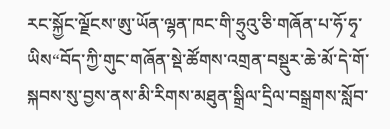རང་སྐྱོང་ལྗོངས་ཨུ་ཡོན་ལྷན་ཁང་གི་ཧྲུའུ་ཅི་གཞོན་པ་ཧོ་ཧྭ་ཡིས“བོད་ཀྱི་གུང་གཞོན་སྡེ་ཚོགས་འགྲན་བསྡུར་ཆེ་མོ་དེ་གོ་སྐབས་སུ་བྱས་ནས་མི་རིགས་མཐུན་སྒྲིལ་དྲིལ་བསྒྲགས་སློབ་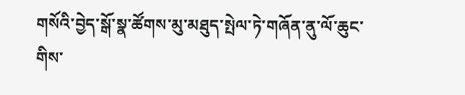གསོའི་བྱེད་སྒོ་སྣ་ཚོགས་མུ་མཐུད་སྤེལ་ཏེ་གཞོན་ནུ་ལོ་ཆུང་གིས་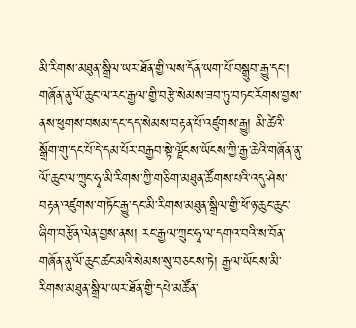མི་རིགས་མཐུན་སྒྲིལ་ཡར་ཐོན་གྱི་ལས་དོན་ཡག་པོ་བསྒྲུབ་རྒྱུ་དང་། གཞོན་ནུ་ལོ་ཆུང་ལ་རང་རྒྱལ་གྱི་བརྩེ་སེམས་ཟབ་ཏུ་བཏང་རོགས་བྱས་ནས་ཕུགས་བསམ་དང་དད་སེམས་བརྟན་པོ་འཛུགས་རྒྱུ། མི་ཚེའི་སྒྲོག་གུ་དང་པོ་དེ་དམ་པོར་བརྒྱབ་སྟེ་ལྗོངས་ཡོངས་ཀྱི་རྒྱ་ཆེའི་གཞོན་ནུ་ལོ་ཆུང་ལ་ཀྲུང་ཧྭ་མི་རིགས་ཀྱི་གཅིག་མཐུན་ཚོགས་པའི་འདུ་ཤེས་བརྟན་འཛུགས་གཏོང་རྒྱུ་དང་མི་རིགས་མཐུན་སྒྲིལ་གྱི་ཕོ་ཉ་ཆུང་ཆུང་ཞིག་བརྩོན་ལེན་བྱས་ནས། རང་རྒྱལ་ཀྲུང་ཧྭ་ལ་དགའ་བའི་ས་བོན་གཞོན་ནུ་ལོ་ཆུང་ཚང་མའི་སེམས་སུ་བཅངས་ཏེ། རྒྱལ་ཡོངས་མི་རིགས་མཐུན་སྒྲིལ་ཡར་ཐོན་གྱི་དཔེ་མཚོན་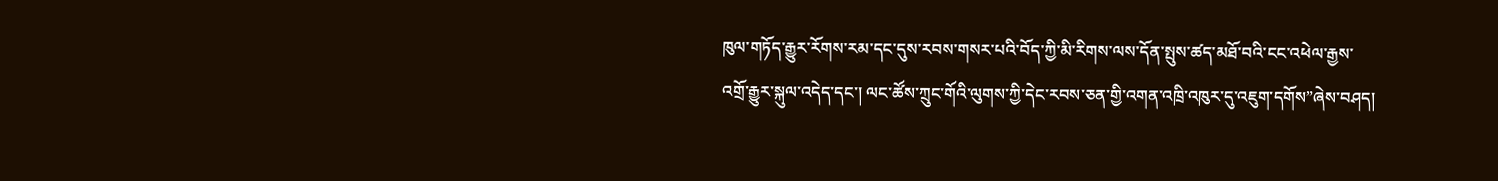ཁུལ་གཏོད་རྒྱུར་རོགས་རམ་དང་དུས་རབས་གསར་པའི་བོད་ཀྱི་མི་རིགས་ལས་དོན་སྤུས་ཚད་མཐོ་བའི་ངང་འཕེལ་རྒྱས་འགྲོ་རྒྱུར་སྐུལ་འདེད་དང་། ལང་ཚོས་ཀྲུང་གོའི་ལུགས་ཀྱི་དེང་རབས་ཅན་གྱི་འགན་འཁྲི་འཁུར་དུ་འཇུག་དགོས”ཞེས་བཤད།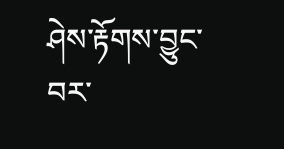ཤེས་རྟོགས་བྱུང་བར་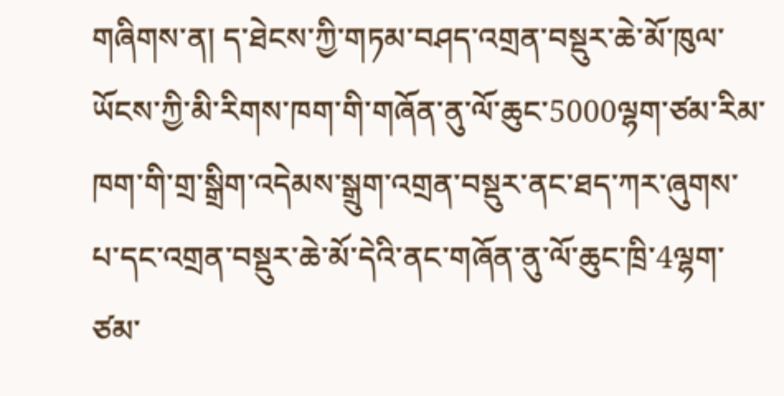གཞིགས་ན། ད་ཐེངས་ཀྱི་གཏམ་བཤད་འགྲན་བསྡུར་ཆེ་མོ་ཁུལ་ཡོངས་ཀྱི་མི་རིགས་ཁག་གི་གཞོན་ནུ་ལོ་ཆུང་5000ལྷག་ཙམ་རིམ་ཁག་གི་གྲ་སྒྲིག་འདེམས་སྒྲུག་འགྲན་བསྡུར་ནང་ཐད་ཀར་ཞུགས་པ་དང་འགྲན་བསྡུར་ཆེ་མོ་དེའི་ནང་གཞོན་ནུ་ལོ་ཆུང་ཁྲི་4ལྷག་ཙམ་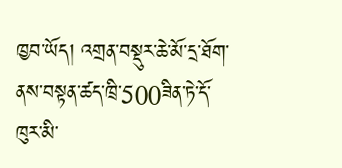ཁྱབ་ཡོད། འགྲན་བསྡུར་ཆེ་མོ་དྲ་ཐོག་ནས་བསྟན་ཚད་ཁྲི་500ཟིན་ཏེ་དོ་ཁུར་མི་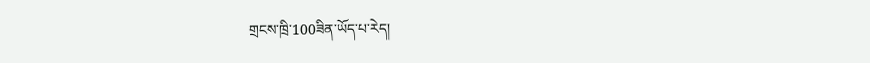གྲངས་ཁྲི་100ཟིན་ཡོད་པ་རེད།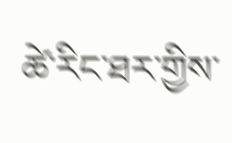ཚེ་རིང་ཐར་གྱིས་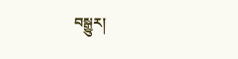བསྒྱུར།